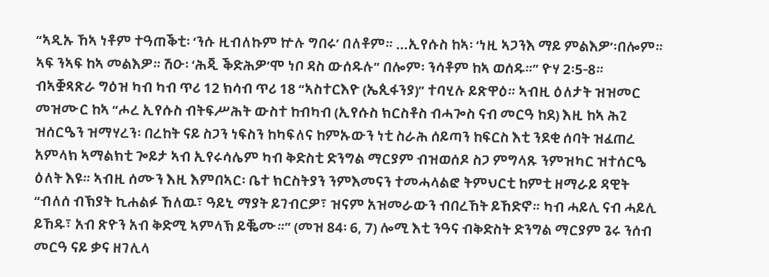“ኣዲኡ ኸኣ ነቶም ተዓጠቕቲ፡ ‘ንሱ ዚብለኩም ኵሉ ግበሩ’ በለቶም። ...ኢየሱስ ከኣ፡ ‘ነዚ ኣጋንእ ማይ ምልእዎ’፡በሎም። ኣፍ ንኣፍ ከኣ መልእዎ። ሽዑ፡ ‘ሕጂ ቕድሕዎ’ሞ ነቦ ዳስ ውሰዱሉ” በሎም፡ ንሳቶም ከኣ ወሰዱ።” ዮሃ 2፡5-8። ብኣቛጻጽራ ግዕዝ ካብ ካብ ጥሪ 12 ክሳብ ጥሪ 18 “ኣስተርእዮ (ኤጲፋንያ)” ተባሂሉ ይጽዋዕ። ኣብዚ ዕለታት ዝዝመር መዝሙር ከኣ “ሖረ ኢየሱስ ብትፍሥሕት ውስተ ከብካብ (ኢየሱስ ክርስቶስ ብሓጐስ ናብ መርዓ ከደ) እዚ ከኣ ሕጊ ዝሰርዔን ዝማሃረን፡ በረከት ናይ ስጋን ነፍስን ከካፍለና ከምኡውን ነቲ ስራሕ ሰይጣን ከፍርስ እቲ ንደቂ ሰባት ዝፈጠረ አምላክ ኣማልክቲ ጐይታ ኣብ ኢየሩሳሌም ካብ ቅድስቲ ድንግል ማርያም ብዝወሰዶ ስጋ ምግላጹ ንምዝካር ዝተሰርዔ ዕለት እዩ። ኣብዚ ሰሙን እዚ እምበኣር፡ ቤተ ክርስትያን ንምእመናን ተመሓላልፎ ትምህርቲ ከምቲ ዘማራይ ዳዊት “ብለሰ ብኽያት ኪሐልፉ ኸለዉ፣ ዓይኒ ማያት ይገብርዎ፣ ዝናም አዝመራውን ብበረኸት ይኸድኖ። ካብ ሓይሊ ናብ ሓይሊ ይኸዱ፣ አብ ጽዮን አብ ቅድሚ ኣምላኽ ይቘሙ።” (መዝ 84፡ 6, 7) ሎሚ እቲ ንዓና ብቅድስት ድንግል ማርያም ጌሩ ንሰብ መርዓ ናይ ቃና ዘገሊላ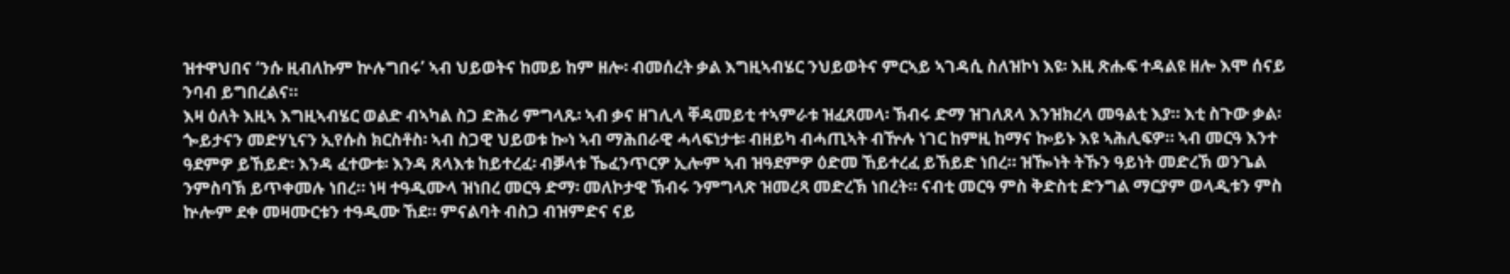ዝተዋህበና ‘ንሱ ዚብለኩም ኵሉግበሩ’ ኣብ ህይወትና ከመይ ከም ዘሎ፡ ብመሰረት ቃል እግዚኣብሄር ንህይወትና ምርኣይ ኣገዳሲ ስለዝኮነ እዩ፡ እዚ ጽሑፍ ተዳልዩ ዘሎ እሞ ሰናይ ንባብ ይግበረልና።
እዛ ዕለት እዚኣ እግዚኣብሄር ወልድ ብኣካል ስጋ ድሕሪ ምግላጹ፡ ኣብ ቃና ዘገሊላ ቐዳመይቲ ተኣምራቱ ዝፈጸመላ፡ ኽብሩ ድማ ዝገለጸላ እንዝክረላ መዓልቲ እያ። እቲ ስጉው ቃል፡ ጐይታናን መድሃኒናን ኢየሱስ ክርስቶስ፡ ኣብ ስጋዊ ህይወቱ ኰነ ኣብ ማሕበራዊ ሓላፍነታቱ፡ ብዘይካ ብሓጢኣት ብዅሉ ነገር ከምዚ ከማና ኰይኑ እዩ ኣሕሊፍዎ። ኣብ መርዓ እንተ ዓደምዎ ይኸይድ፡ እንዳ ፈተውቱ፡ እንዳ ጸላእቱ ከይተረፈ፡ ብቓላቱ ኼፈንጥርዎ ኢሎም ኣብ ዝዓደምዎ ዕድመ ኸይተረፈ ይኸይድ ነበረ። ዝዀነት ትኹን ዓይነት መድረኽ ወንጌል ንምስባኽ ይጥቀመሉ ነበረ። ነዛ ተዓዲሙላ ዝነበረ መርዓ ድማ፡ መለኮታዊ ኽብሩ ንምግላጽ ዝመረጻ መድረኽ ነበረት። ናብቲ መርዓ ምስ ቅድስቲ ድንግል ማርያም ወላዲቱን ምስ ኵሎም ደቀ መዛሙርቱን ተዓዲሙ ኸደ። ምናልባት ብስጋ ብዝምድና ናይ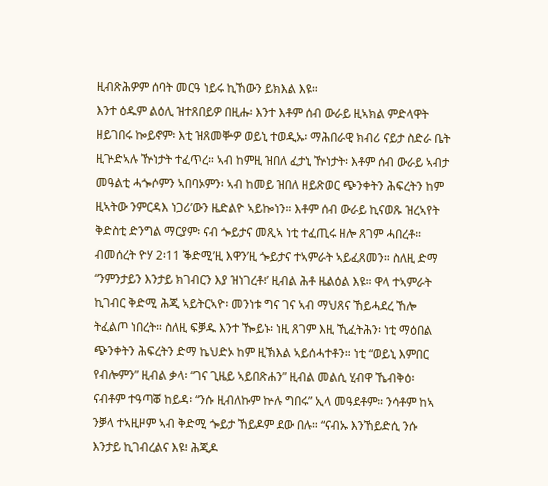ዚብጽሕዎም ሰባት መርዓ ነይሩ ኪኸውን ይክእል እዩ።
እንተ ዕዱም ልዕሊ ዝተጸበይዎ በዚሑ፡ እንተ እቶም ሰብ ውራይ ዚኣክል ምድላዋት ዘይገበሩ ኰይኖም፡ እቲ ዝጸመቝዎ ወይኒ ተወዲኡ፡ ማሕበራዊ ክብሪ ናይታ ስድራ ቤት ዚጕድኣሉ ዅነታት ተፈጥረ። ኣብ ከምዚ ዝበለ ፈታኒ ዅነታት፡ እቶም ሰብ ውራይ ኣብታ መዓልቲ ሓጐሶምን ኣበባኦምን፡ ኣብ ከመይ ዝበለ ዘይጽወር ጭንቀትን ሕፍረትን ከም ዚኣትው ንምርዳእ ነጋሪ’ውን ዜድልዮ ኣይኰነን። እቶም ሰብ ውራይ ኪናወጹ ዝረኣየት ቅድስቲ ድንግል ማርያም፡ ናብ ጐይታና መጺኣ ነቲ ተፈጢሩ ዘሎ ጸገም ሓበረቶ። ብመሰረት ዮሃ 2፡11 ቕድሚ’ዚ እዋን’ዚ ጐይታና ተኣምራት ኣይፈጸመን። ስለዚ ድማ “ንምንታይን እንታይ ክገብርን እያ ዝነገረቶ፧’ ዚብል ሕቶ ዜልዕል እዩ። ዋላ ተኣምራት ኪገብር ቅድሚ ሕጂ ኣይትርኣዮ፡ መንነቱ ግና ገና ኣብ ማህጸና ኸይሓደረ ኸሎ ትፈልጦ ነበረት። ስለዚ ፍቓዱ እንተ ዀይኑ፡ ነዚ ጸገም እዚ ኺፈትሕን፡ ነቲ ማዕበል ጭንቀትን ሕፍረትን ድማ ኬህድኦ ከም ዚኽእል ኣይሰሓተቶን። ነቲ “ወይኒ እምበር የብሎምን” ዚብል ቃላ፡ “ገና ጊዜይ ኣይበጽሐን” ዚብል መልሲ ሂብዋ ኼብቅዕ፡ ናብቶም ተዓጣቖ ከይዳ፡ “ንሱ ዚብለኩም ኵሉ ግበሩ” ኢላ መዓደቶም። ንሳቶም ከኣ ንቓላ ተኣዚዞም ኣብ ቅድሚ ጐይታ ኸይዶም ደው በሉ። “ናብኡ እንኸይድሲ ንሱ እንታይ ኪገብረልና እዩ፧ ሕጂዶ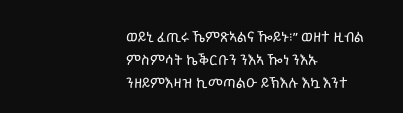ወይኒ ፈጢሩ ኼምጽኣልና ዀይኑ፧” ወዘተ ዚብል ምስምሳት ኬቕርቡን ንእኣ ዀነ ንእኡ ንዘይምእዛዝ ኪመጣልዑ ይኽእሉ እኳ እንተ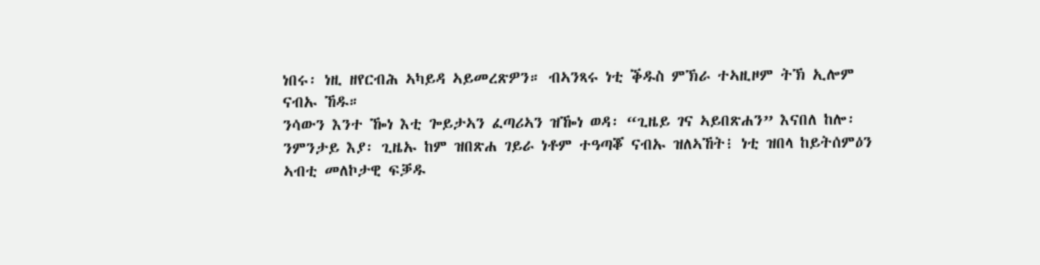ነበሩ፡ ነዚ ዘየርብሕ ኣካይዳ ኣይመረጽዎን። ብኣንጻሩ ነቲ ቕዱስ ምኽራ ተኣዚዞም ትኽ ኢሎም ናብኡ ኸዱ።
ንሳውን እንተ ዀነ እቲ ጐይታኣን ፈጣሪኣን ዝዀነ ወዳ፡ “ጊዜይ ገና ኣይበጽሐን” እናበለ ከሎ፡ ንምንታይ እያ፡ ጊዜኡ ከም ዝበጽሐ ገይራ ነቶም ተዓጣቖ ናብኡ ዝለኣኸት፧ ነቲ ዝበላ ከይትሰምዕን ኣብቲ መለኮታዊ ፍቓዱ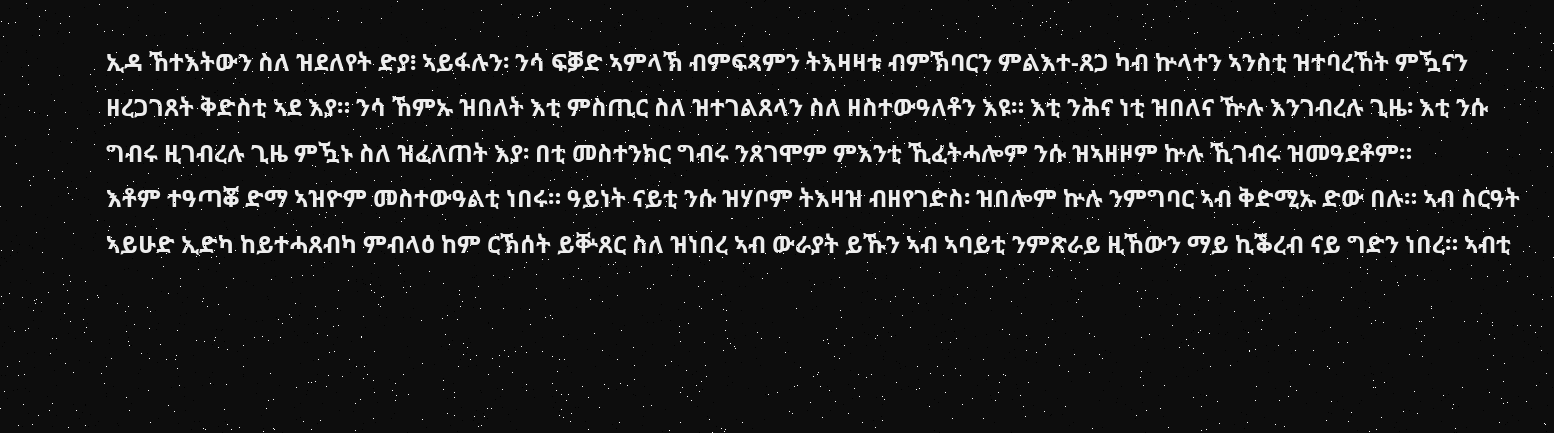ኢዳ ኸተእትውን ስለ ዝደለየት ድያ፧ ኣይፋሉን፡ ንሳ ፍቓድ ኣምላኽ ብምፍጻምን ትእዛዛቱ ብምኽባርን ምልእተ-ጸጋ ካብ ኵላተን ኣንስቲ ዝተባረኸት ምዃናን ዘረጋገጸት ቅድስቲ ኣደ እያ። ንሳ ኸምኡ ዝበለት እቲ ምስጢር ስለ ዝተገልጸላን ስለ ዘስተውዓለቶን እዩ። እቲ ንሕና ነቲ ዝበለና ዅሉ እንገብረሉ ጊዜ፡ እቲ ንሱ ግብሩ ዚገብረሉ ጊዜ ምዃኑ ስለ ዝፈለጠት እያ፡ በቲ መስተንክር ግብሩ ንጸገሞም ምእንቲ ኺፈትሓሎም ንሱ ዝኣዘዞም ኵሉ ኺገብሩ ዝመዓደቶም።
እቶም ተዓጣቖ ድማ ኣዝዮም መስተውዓልቲ ነበሩ። ዓይነት ናይቲ ንሱ ዝሃቦም ትእዛዝ ብዘየገድስ፡ ዝበሎም ኵሉ ንምግባር ኣብ ቅድሚኡ ድው በሉ። ኣብ ስርዓት ኣይሁድ ኢድካ ከይተሓጸብካ ምብላዕ ከም ርኽሰት ይቝጸር ስለ ዝነበረ ኣብ ውራያት ይኹን ኣብ ኣባይቲ ንምጽራይ ዚኸውን ማይ ኪቕረብ ናይ ግድን ነበረ። ኣብቲ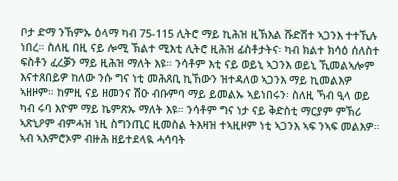ቦታ ድማ ንኸምኡ ዕላማ ካብ 75-115 ሊትሮ ማይ ኪሕዝ ዚኽእል ሹድሽተ ኣጋንእ ተተኺሉ ነበረ። ስለዚ በዚ ናይ ሎሚ ኽልተ ሚእቲ ሊትሮ ዚሕዝ ፊስቶታትና፡ ካብ ክልተ ክሳዕ ሰለስተ ፍስቶን ፈረቓን ማይ ዚሕዝ ማለት እዩ። ንሳቶም እቲ ናይ ወይኒ ኣጋንእ ወይኒ ኺመልኣሎም እናተጸበይዎ ከለው ንሱ ግና ነቲ መሕጸቢ ኪኸውን ዝተዳለወ ኣጋንእ ማይ ኪመልእዎ ኣዘዞም። ከምዚ ናይ ዘመንና ሽዑ ብቡምባ ማይ ይመልኡ ኣይነበሩን፡ ስለዚ ኻብ ዒላ ወይ ካብ ሩባ እዮም ማይ ኬምጽኡ ማለት እዩ። ንሳቶም ግና ነታ ናይ ቅድስቲ ማርያም ምኽሪ ኣጽኒዖም ብምሓዝ ነዚ ስግንጢር ዚመስል ትእዛዝ ተኣዚዞም ነቲ ኣጋንእ ኣፍ ንኣፍ መልእዎ። ኣብ ኣእምሮኦም ብዙሕ ዘይተደላዪ ሓሳባት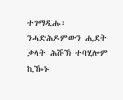ተገማዲሑ፡ ንሓድሕዶምውን ሒደት ቃላት ሕሹኽ ተባሂሎም ኪዀኑ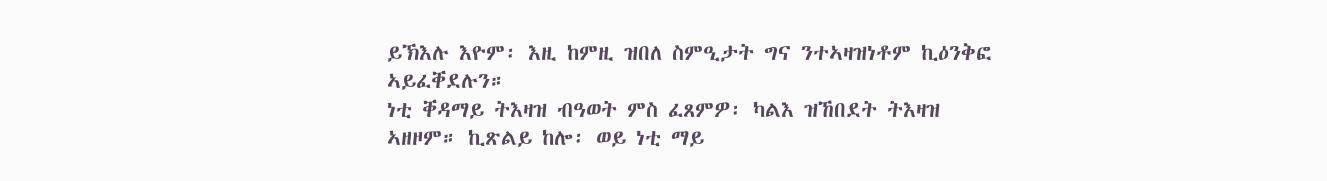ይኽእሉ እዮም፡ እዚ ከምዚ ዝበለ ስምዒታት ግና ንተኣዛዝነቶም ኪዕንቅፎ ኣይፈቐደሉን።
ነቲ ቐዳማይ ትእዛዝ ብዓወት ምስ ፈጸምዎ፡ ካልእ ዝኸበደት ትእዛዝ ኣዘዞም። ኪጽልይ ከሎ፡ ወይ ነቲ ማይ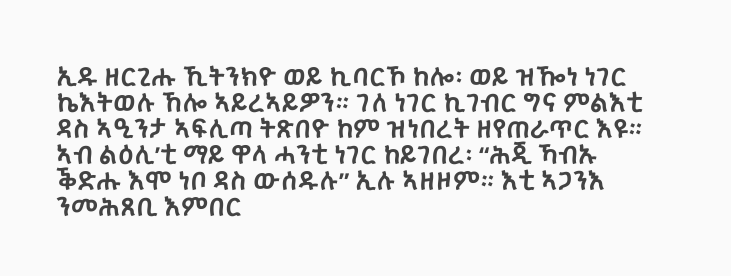ኢዱ ዘርጊሑ ኺትንክዮ ወይ ኪባርኾ ከሎ፡ ወይ ዝዀነ ነገር ኬእትወሉ ኸሎ ኣይረኣይዎን። ገለ ነገር ኪገብር ግና ምልእቲ ዳስ ኣዒንታ ኣፍሊጣ ትጽበዮ ከም ዝነበረት ዘየጠራጥር እዩ። ኣብ ልዕሊ’ቲ ማይ ዋላ ሓንቲ ነገር ከይገበረ፡ “ሕጂ ኻብኡ ቕድሑ እሞ ነቦ ዳስ ውሰዱሉ” ኢሉ ኣዘዞም። እቲ ኣጋንእ ንመሕጸቢ እምበር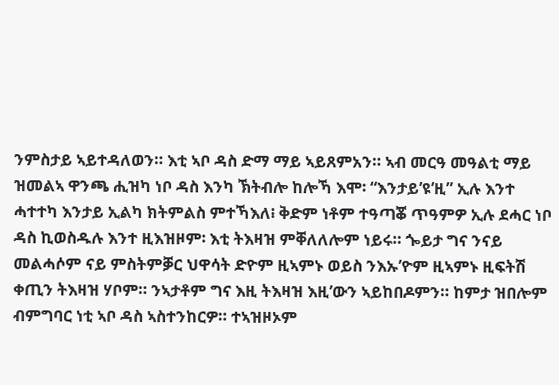ንምስታይ ኣይተዳለወን። እቲ ኣቦ ዳስ ድማ ማይ ኣይጸምአን። ኣብ መርዓ መዓልቲ ማይ ዝመልኣ ዋንጫ ሒዝካ ነቦ ዳስ እንካ ኽትብሎ ከሎኻ እሞ፡ “እንታይ’ዩ’ዚ” ኢሉ እንተ ሓተተካ እንታይ ኢልካ ክትምልስ ምተኻእለ፧ ቅድም ነቶም ተዓጣቖ ጥዓምዎ ኢሉ ደሓር ነቦ ዳስ ኪወስዱሉ እንተ ዚእዝዞም፡ እቲ ትእዛዝ ምቐለለሎም ነይሩ። ጐይታ ግና ንናይ መልሓሶም ናይ ምስትምቓር ህዋሳት ድዮም ዚኣምኑ ወይስ ንእኡ’ዮም ዚኣምኑ ዚፍትሽ ቀጢን ትእዛዝ ሃቦም። ንኣታቶም ግና እዚ ትእዛዝ እዚ’ውን ኣይከበዶምን። ከምታ ዝበሎም ብምግባር ነቲ ኣቦ ዳስ ኣስተንከርዎ። ተኣዝዞኦም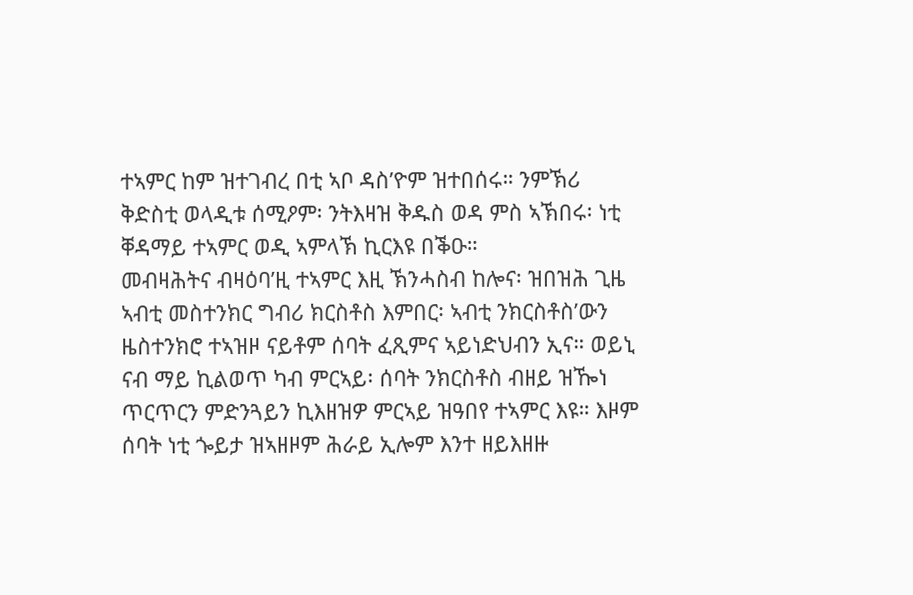ተኣምር ከም ዝተገብረ በቲ ኣቦ ዳስ’ዮም ዝተበሰሩ። ንምኽሪ ቅድስቲ ወላዲቱ ሰሚዖም፡ ንትእዛዝ ቅዱስ ወዳ ምስ ኣኽበሩ፡ ነቲ ቐዳማይ ተኣምር ወዲ ኣምላኽ ኪርእዩ በቕዑ።
መብዛሕትና ብዛዕባ’ዚ ተኣምር እዚ ኽንሓስብ ከሎና፡ ዝበዝሕ ጊዜ ኣብቲ መስተንክር ግብሪ ክርስቶስ እምበር፡ ኣብቲ ንክርስቶስ’ውን ዜስተንክሮ ተኣዝዞ ናይቶም ሰባት ፈጺምና ኣይነድህብን ኢና። ወይኒ ናብ ማይ ኪልወጥ ካብ ምርኣይ፡ ሰባት ንክርስቶስ ብዘይ ዝዀነ ጥርጥርን ምድንጓይን ኪእዘዝዎ ምርኣይ ዝዓበየ ተኣምር እዩ። እዞም ሰባት ነቲ ጐይታ ዝኣዘዞም ሕራይ ኢሎም እንተ ዘይእዘዙ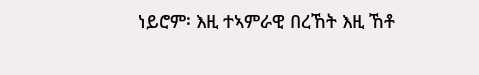ነይሮም፡ እዚ ተኣምራዊ በረኸት እዚ ኸቶ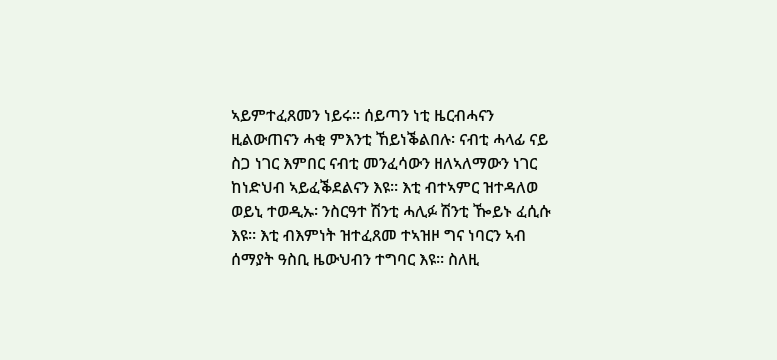ኣይምተፈጸመን ነይሩ። ሰይጣን ነቲ ዜርብሓናን ዚልውጠናን ሓቂ ምእንቲ ኸይነቕልበሉ፡ ናብቲ ሓላፊ ናይ ስጋ ነገር እምበር ናብቲ መንፈሳውን ዘለኣለማውን ነገር ከነድህብ ኣይፈቕደልናን እዩ። እቲ ብተኣምር ዝተዳለወ ወይኒ ተወዲኡ፡ ንስርዓተ ሽንቲ ሓሊፉ ሽንቲ ዀይኑ ፈሲሱ እዩ። እቲ ብእምነት ዝተፈጸመ ተኣዝዞ ግና ነባርን ኣብ ሰማያት ዓስቢ ዜውህብን ተግባር እዩ። ስለዚ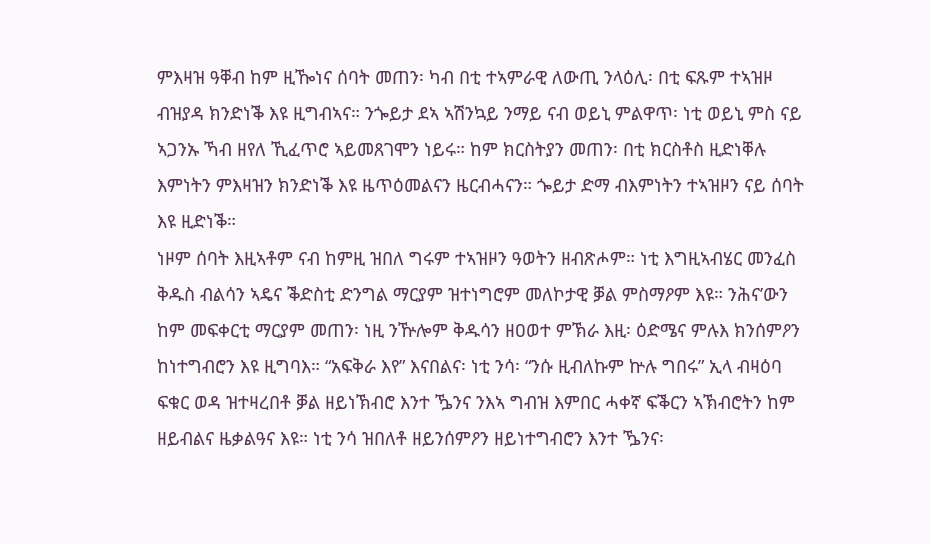ምእዛዝ ዓቐብ ከም ዚዀነና ሰባት መጠን፡ ካብ በቲ ተኣምራዊ ለውጢ ንላዕሊ፡ በቲ ፍጹም ተኣዝዞ ብዝያዳ ክንድነቕ እዩ ዚግብኣና። ንጐይታ ደኣ ኣሽንኳይ ንማይ ናብ ወይኒ ምልዋጥ፡ ነቲ ወይኒ ምስ ናይ ኣጋንኡ ኻብ ዘየለ ኺፈጥሮ ኣይመጸገሞን ነይሩ። ከም ክርስትያን መጠን፡ በቲ ክርስቶስ ዚድነቐሉ እምነትን ምእዛዝን ክንድነቕ እዩ ዜጥዕመልናን ዜርብሓናን። ጐይታ ድማ ብእምነትን ተኣዝዞን ናይ ሰባት እዩ ዚድነቕ።
ነዞም ሰባት እዚኣቶም ናብ ከምዚ ዝበለ ግሩም ተኣዝዞን ዓወትን ዘብጽሖም። ነቲ እግዚኣብሄር መንፈስ ቅዱስ ብልሳን ኣዴና ቕድስቲ ድንግል ማርያም ዝተነግሮም መለኮታዊ ቓል ምስማዖም እዩ። ንሕና’ውን ከም መፍቀርቲ ማርያም መጠን፡ ነዚ ንዅሎም ቅዱሳን ዘዐወተ ምኽራ እዚ፡ ዕድሜና ምሉእ ክንሰምዖን ከነተግብሮን እዩ ዚግባእ። “አፍቅራ እየ” እናበልና፡ ነቲ ንሳ፡ “ንሱ ዚብለኩም ኵሉ ግበሩ” ኢላ ብዛዕባ ፍቁር ወዳ ዝተዛረበቶ ቓል ዘይነኽብሮ እንተ ዄንና ንእኣ ግብዝ እምበር ሓቀኛ ፍቕርን ኣኽብሮትን ከም ዘይብልና ዜቃልዓና እዩ። ነቲ ንሳ ዝበለቶ ዘይንሰምዖን ዘይነተግብሮን እንተ ዄንና፡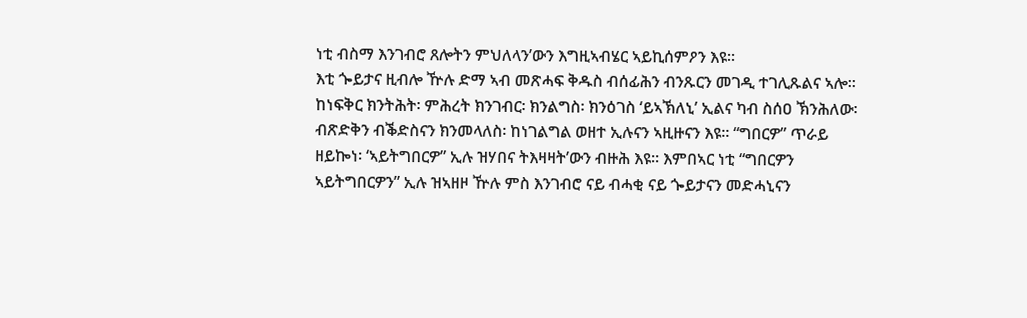ነቲ ብስማ እንገብሮ ጸሎትን ምህለላን’ውን እግዚኣብሄር ኣይኪሰምዖን እዩ።
እቲ ጐይታና ዚብሎ ዅሉ ድማ ኣብ መጽሓፍ ቅዱስ ብሰፊሕን ብንጹርን መገዲ ተገሊጹልና ኣሎ። ከነፍቅር ክንትሕት፡ ምሕረት ክንገብር፡ ክንልግስ፡ ክንዕገስ ‘ይኣኽለኒ’ ኢልና ካብ ስሰዐ ኽንሕለው፡ ብጽድቅን ብቕድስናን ክንመላለስ፡ ከነገልግል ወዘተ ኢሉናን ኣዚዙናን እዩ። “ግበርዎ” ጥራይ ዘይኰነ፡ ‘ኣይትግበርዎ” ኢሉ ዝሃበና ትእዛዛት’ውን ብዙሕ እዩ። እምበኣር ነቲ “ግበርዎን ኣይትግበርዎን” ኢሉ ዝኣዘዞ ዅሉ ምስ እንገብሮ ናይ ብሓቂ ናይ ጐይታናን መድሓኒናን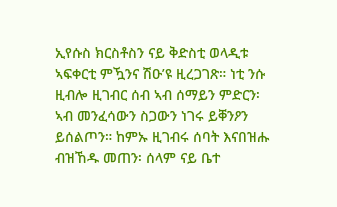ኢየሱስ ክርስቶስን ናይ ቅድስቲ ወላዲቱ ኣፍቀርቲ ምዃንና ሽዑ’ዩ ዚረጋገጽ። ነቲ ንሱ ዚብሎ ዚገብር ሰብ ኣብ ሰማይን ምድርን፡ ኣብ መንፈሳውን ስጋውን ነገሩ ይቐንዖን ይሰልጦን። ከምኡ ዚገብሩ ሰባት እናበዝሑ ብዝኸዱ መጠን፡ ሰላም ናይ ቤተ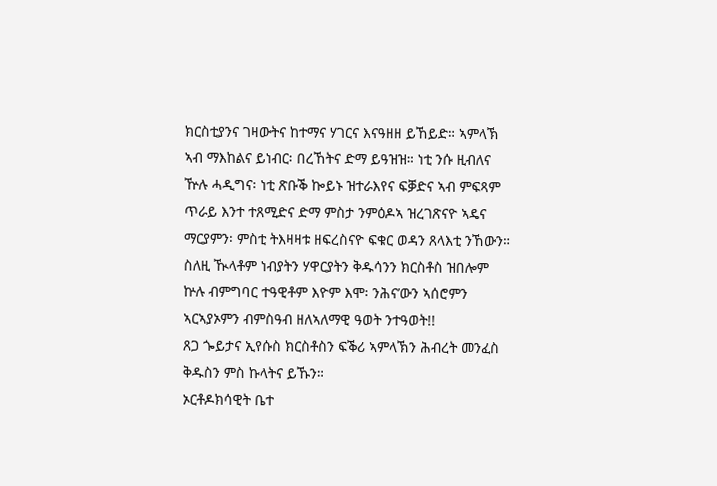ክርስቲያንና ገዛውትና ከተማና ሃገርና እናዓዘዘ ይኸይድ። ኣምላኽ ኣብ ማእከልና ይነብር፡ በረኸትና ድማ ይዓዝዝ። ነቲ ንሱ ዚብለና ዅሉ ሓዲግና፡ ነቲ ጽቡቕ ኰይኑ ዝተራእየና ፍቓድና ኣብ ምፍጻም ጥራይ እንተ ተጸሚድና ድማ ምስታ ንምዕዶኣ ዝረገጽናዮ ኣዴና ማርያምን፡ ምስቲ ትእዛዛቱ ዘፍረስናዮ ፍቁር ወዳን ጸላእቲ ንኸውን። ስለዚ ዂላቶም ነብያትን ሃዋርያትን ቅዱሳንን ክርስቶስ ዝበሎም ኵሉ ብምግባር ተዓዊቶም እዮም እሞ፡ ንሕና’ውን ኣሰሮምን ኣርኣያኦምን ብምስዓብ ዘለኣለማዊ ዓወት ንተዓወት!!
ጸጋ ጐይታና ኢየሱስ ክርስቶስን ፍቕሪ ኣምላኽን ሕብረት መንፈስ ቅዱስን ምስ ኩላትና ይኹን።
ኦርቶዶክሳዊት ቤተ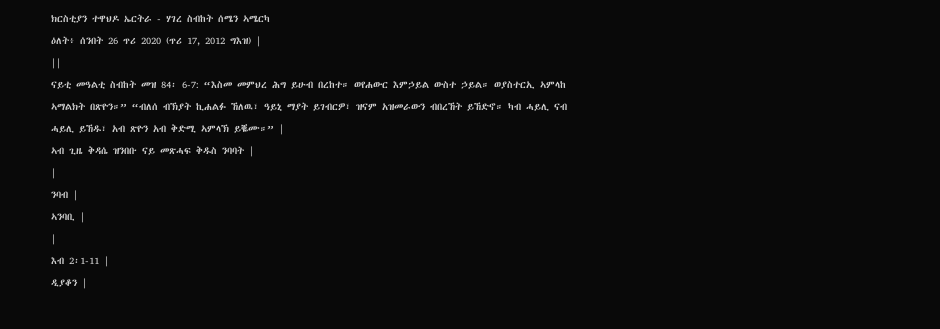ክርስቲያን ተዋህዶ ኤርትራ - ሃገረ ስብከት ሰሜን ኣሜርካ
ዕለት፥ ሰንበት 26 ጥሪ 2020 (ጥሪ 17, 2012 ግእዝ) |
||
ናይቲ መዓልቲ ስብከት መዝ 84፡ 6-7: “እስመ መምህረ ሕግ ይሁብ በረከተ። ወየሐውር እምኃይል ውስተ ኃይል። ወያስተርኢ ኣምላከ ኣማልክት በጽዮን።” “ብለሰ ብኽያት ኪሐልፉ ኸለዉ፣ ዓይኒ ማያት ይገብርዎ፣ ዝናም አዝመራውን ብበረኸት ይኸድኖ። ካብ ሓይሊ ናብ ሓይሊ ይኸዱ፣ አብ ጽዮን አብ ቅድሚ ኣምላኽ ይቘሙ።” |
ኣብ ጊዜ ቅዳሴ ዝንበቡ ናይ መጽሓፍ ቅዱስ ንባባት |
|
ንባብ |
ኣንባቢ |
|
እብ 2፡1-11 |
ዲያቆን |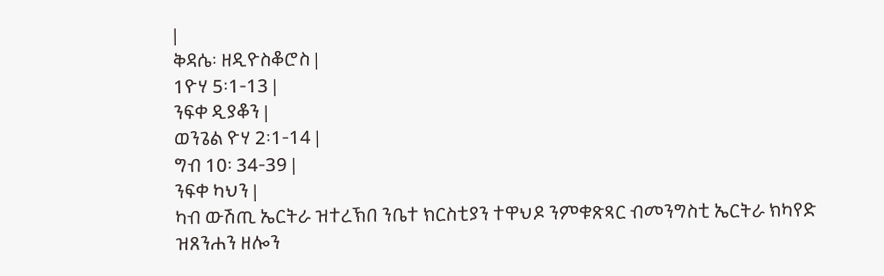|
ቅዳሴ፡ ዘዲዮስቆሮስ |
1ዮሃ 5፡1-13 |
ንፍቀ ዲያቆን |
ወንጌል ዮሃ 2፡1-14 |
ግብ 10፡ 34-39 |
ንፍቀ ካህን |
ካብ ውሽጢ ኤርትራ ዝተረኽበ ንቤተ ክርስቲያን ተዋህዶ ንምቁጽጻር ብመንግስቲ ኤርትራ ክካየድ ዝጸንሐን ዘሎን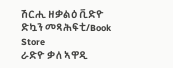ሽርሒ ዘቃልዕ ቪድዮ
ድኳን መጻሕፍቲ/Book Store
ራድዮ ቃለ ኣዋዲ